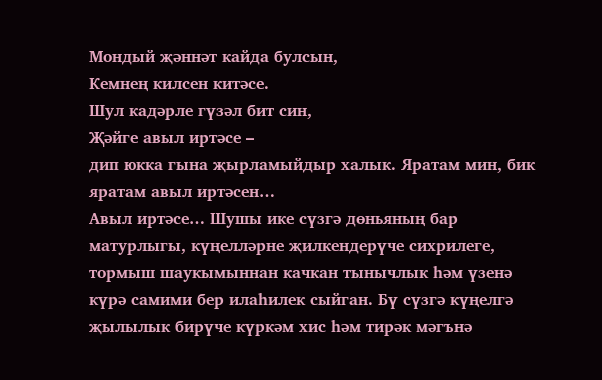Мондый җәннәт кайда булсын,
Кемнең килсен китәсе.
Шул кадәрле гүзәл бит син,
Җәйге авыл иртәсе –
дип юкка гына җырламыйдыр халык. Яратам мин, бик яратам авыл иртәсен…
Авыл иртәсе… Шушы ике сүзгә дөньяның бар матурлыгы, күңелләрне җилкендерүче сихрилеге, тормыш шаукымыннан качкан тынычлык һәм үзенә күрә самими бер илаһилек сыйган. Бү сүзгә күңелгә җылылык бирүче күркәм хис һәм тирәк мәгънә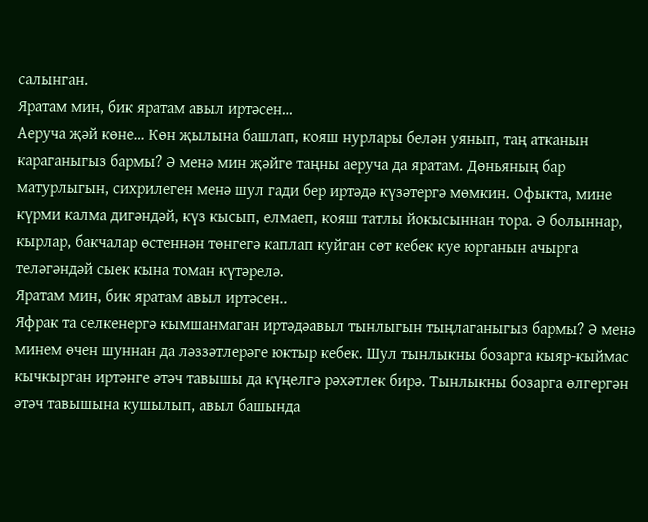салынган.
Яратам мин, бик яратам авыл иртәсен…
Аеруча җәй көне… Көн җылына башлап, кояш нурлары белән уянып, таң атканын караганыгыз бармы? Ә менә мин җәйге таңны аеруча да яратам. Дөньяның бар матурлыгын, сихрилеген менә шул гади бер иртәдә күзәтергә мөмкин. Офыкта, мине күрми калма дигәндәй, күз кысып, елмаеп, кояш татлы йокысыннан тора. Ә болыннар, кырлар, бакчалар өстеннән төнгегә каплап куйган сөт кебек куе юрганын ачырга теләгәндәй сыек кына томан күтәрелә.
Яратам мин, бик яратам авыл иртәсен..
Яфрак та селкенергә кымшанмаган иртәдәавыл тынлыгын тыңлаганыгыз бармы? Ә менә минем өчен шуннан да ләззәтлерәге юктыр кебек. Шул тынлыкны бозарга кыяр-кыймас кычкырган иртәнге әтәч тавышы да күңелгә рәхәтлек бирә. Тынлыкны бозарга өлгергән әтәч тавышына кушылып, авыл башында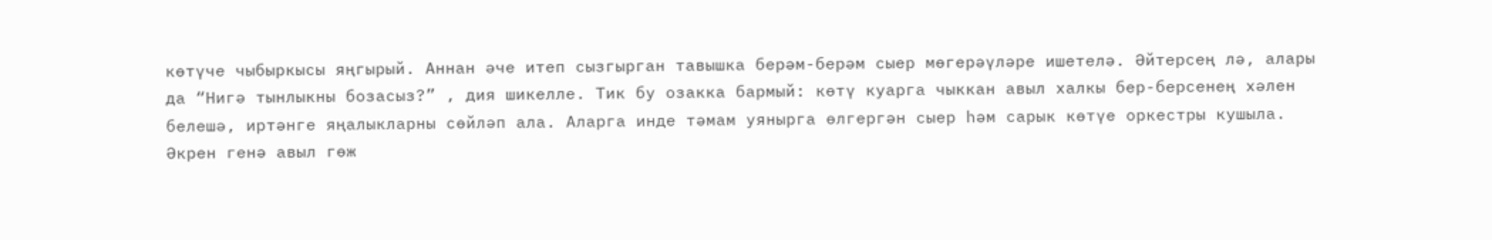көтүче чыбыркысы яңгырый. Аннан әче итеп сызгырган тавышка берәм-берәм сыер мөгерәүләре ишетелә. Әйтерсең лә, алары да “Нигә тынлыкны бозасыз?” , дия шикелле. Тик бу озакка бармый: көтү куарга чыккан авыл халкы бер-берсенең хәлен белешә, иртәнге яңалыкларны сөйләп ала. Аларга инде тәмам уянырга өлгергән сыер һәм сарык көтүе оркестры кушыла. Әкрен генә авыл гөж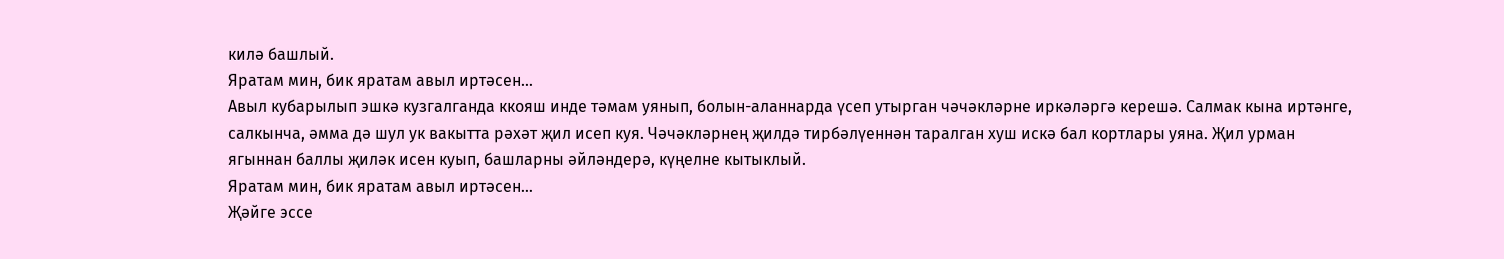килә башлый.
Яратам мин, бик яратам авыл иртәсен…
Авыл кубарылып эшкә кузгалганда ккояш инде тәмам уянып, болын-аланнарда үсеп утырган чәчәкләрне иркәләргә керешә. Салмак кына иртәнге, салкынча, әмма дә шул ук вакытта рәхәт җил исеп куя. Чәчәкләрнең җилдә тирбәлүеннән таралган хуш искә бал кортлары уяна. Җил урман ягыннан баллы җиләк исен куып, башларны әйләндерә, күңелне кытыклый.
Яратам мин, бик яратам авыл иртәсен…
Җәйге эссе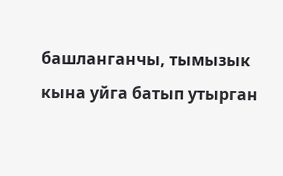башланганчы, тымызык кына уйга батып утырган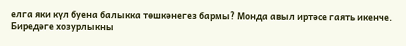елга яки күл буена балыкка төшкәнегез бармы? Монда авыл иртәсе гаять икенче. Биредәге хозурлыкны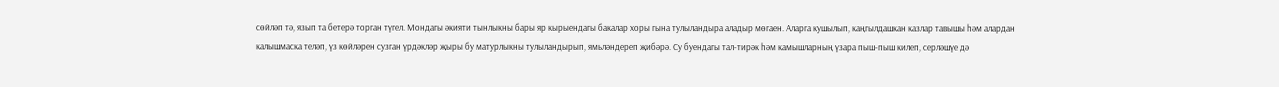сөйләп тә, язып та бетерә торган түгел. Мондагы әкияти тынлыкны бары яр кырыендагы бакалар хоры гына тулыландыра аладыр мөгаен. Аларга кушылып, каңгылдашкан казлар тавышы һәм алардан калышмаска теләп, үз көйләрен сузган үрдәкләр җыры бу матурлыкны тулыландырып, ямьләндереп җибәрә. Су буендагы тал-тирәк һәм камышларның үзара пыш-пыш килеп, серләшүе дә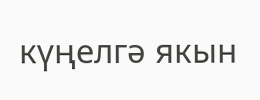күңелгә якын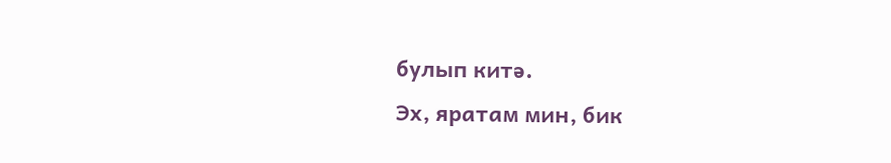булып китә.
Эх, яратам мин, бик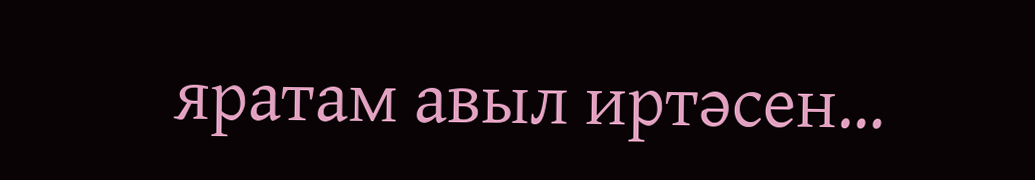яратам авыл иртәсен…